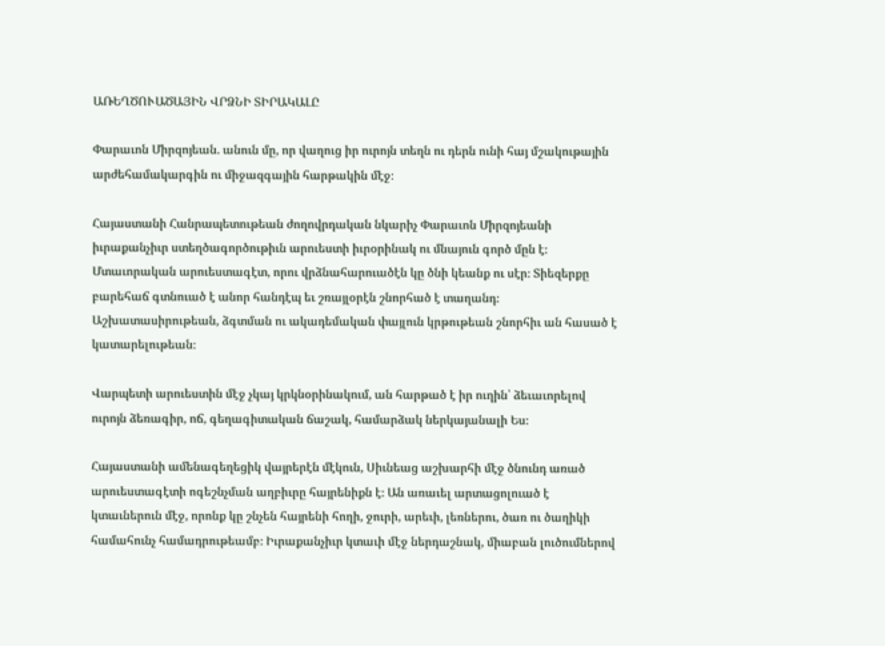ԱՌԵՂԾՈՒԱԾԱՅԻՆ ՎՐՁՆԻ ՏԻՐԱԿԱԼԸ

Փարաւոն Միրզոյեան. անուն մը, որ վաղուց իր ուրոյն տեղն ու դերն ունի հայ մշակութային արժեհամակարգին ու միջազգային հարթակին մէջ։

Հայաստանի Հանրապետութեան ժողովրդական նկարիչ Փարաւոն Միրզոյեանի իւրաքանչիւր ստեղծագործութիւն արուեստի իւրօրինակ ու մնայուն գործ մըն է։ Մտաւորական արուեստագէտ, որու վրձնահարուածէն կը ծնի կեանք ու սէր։ Տիեզերքը բարեհաճ գտնուած է անոր հանդէպ եւ շռայլօրէն շնորհած է տաղանդ։ Աշխատասիրութեան, ձգտման ու ակադեմական փայլուն կրթութեան շնորհիւ ան հասած է կատարելութեան։

Վարպետի արուեստին մէջ չկայ կրկնօրինակում, ան հարթած է իր ուղին՝ ձեւաւորելով ուրոյն ձեռագիր, ոճ, գեղագիտական ճաշակ, համարձակ ներկայանալի Ես։

Հայաստանի ամենագեղեցիկ վայրերէն մէկուն, Սիւնեաց աշխարհի մէջ ծնունդ առած արուեստագէտի ոգեշնչման աղբիւրը հայրենիքն է։ Ան առաւել արտացոլուած է կտաւներուն մէջ, որոնք կը շնչեն հայրենի հողի, ջուրի, արեւի, լեռներու, ծառ ու ծաղիկի համահունչ համադրութեամբ։ Իւրաքանչիւր կտաւի մէջ ներդաշնակ, միաբան լուծումներով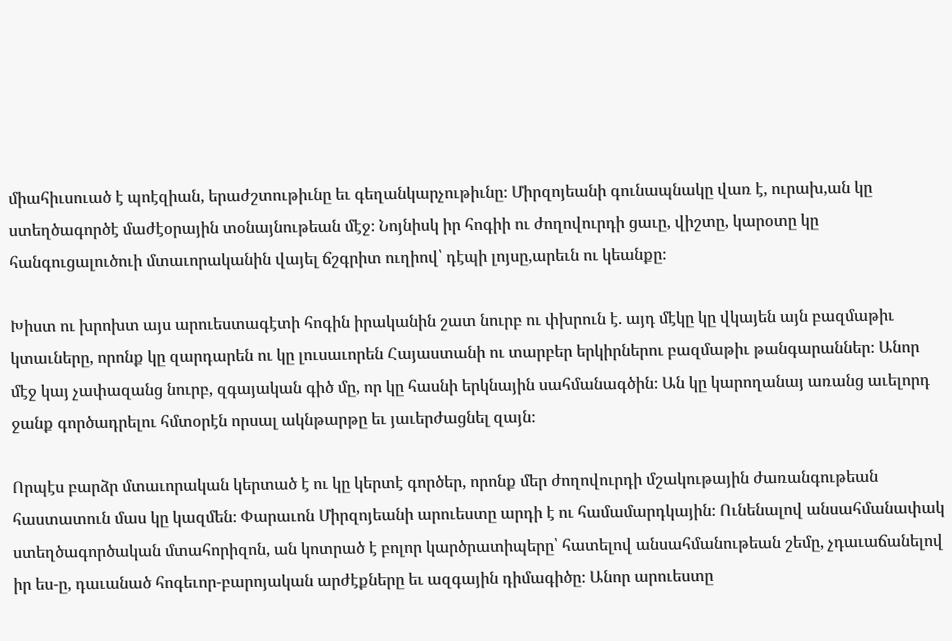միահիւսուած է պոէզիան, երաժշտութիւնը եւ գեղանկարչութիւնը։ Միրզոյեանի գունապնակը վառ է, ուրախ,ան կը ստեղծագործէ մաժէօրային տօնայնութեան մէջ։ Նոյնիսկ իր հոգիի ու ժողովուրդի ցաւը, վիշտը, կարօտը կը հանգուցալուծուի մտաւորականին վայել ճշգրիտ ուղիով՝ դէպի լոյսը,արեւն ու կեանքը։

Խիստ ու խրոխտ այս արուեստագէտի հոգին իրականին շատ նուրբ ու փխրուն է. այդ մէկը կը վկայեն այն բազմաթիւ կտաւները, որոնք կը զարդարեն ու կը լուսաւորեն Հայաստանի ու տարբեր երկիրներու բազմաթիւ թանգարաններ։ Անոր մէջ կայ չափազանց նուրբ, զգայական գիծ մը, որ կը հասնի երկնային սահմանագծին։ Ան կը կարողանայ առանց աւելորդ ջանք գործադրելու հմտօրէն որսալ ակնթարթը եւ յաւերժացնել զայն։

Որպէս բարձր մտաւորական կերտած է ու կը կերտէ գործեր, որոնք մեր ժողովուրդի մշակութային ժառանգութեան հաստատուն մաս կը կազմեն։ Փարաւոն Միրզոյեանի արուեստը արդի է ու համամարդկային։ Ունենալով անսահմանափակ ստեղծագործական մտահորիզոն, ան կոտրած է բոլոր կարծրատիպերը՝ հատելով անսահմանութեան շեմը, չդաւաճանելով իր ես-ը, դաւանած հոգեւոր-բարոյական արժէքները եւ ազգային դիմագիծը։ Անոր արուեստը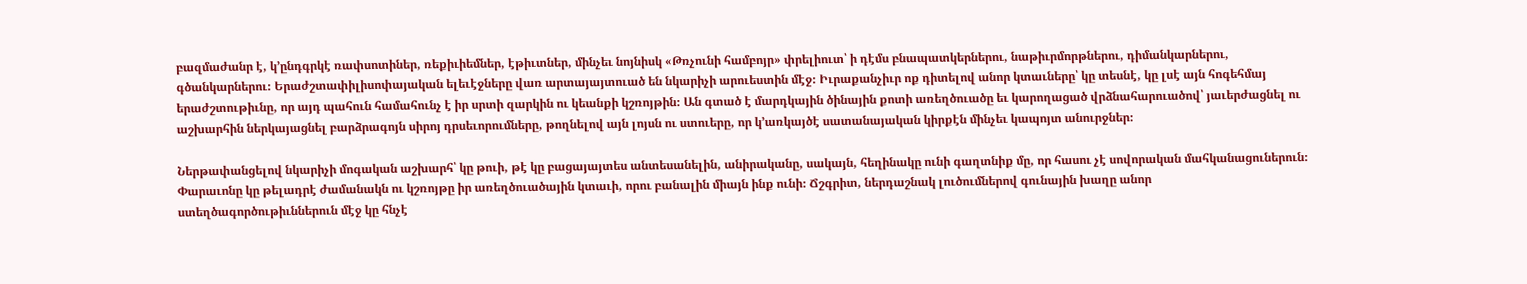բազմաժանր է, կ՚ընդգրկէ ռափսոտիներ, ռեքիւիեմներ, էթիւտներ, մինչեւ նոյնիսկ «Թռչունի համբոյր» փրելիուտ՝ ի դէմս բնապատկերներու, նաթիւրմորթներու, դիմանկարներու, գծանկարներու։ Երաժշտափիլիսոփայական ելեւէջները վառ արտայայտուած են նկարիչի արուեստին մէջ։ Իւրաքանչիւր ոք դիտելով անոր կտաւները՝ կը տեսնէ, կը լսէ այն հոգեհմայ երաժշտութիւնը, որ այդ պահուն համահունչ է իր սրտի զարկին ու կեանքի կշռոյթին։ Ան գտած է մարդկային ծինային քոտի առեղծուածը եւ կարողացած վրձնահարուածով՝ յաւերժացնել ու աշխարհին ներկայացնել բարձրագոյն սիրոյ դրսեւորումները, թողնելով այն լոյսն ու ստուերը, որ կ՚առկայծէ սատանայական կիրքէն մինչեւ կապոյտ անուրջներ։

Ներթափանցելով նկարիչի մոգական աշխարհ՝ կը թուի, թէ կը բացայայտես անտեսանելին, անիրականը, սակայն, հեղինակը ունի գաղտնիք մը, որ հասու չէ սովորական մահկանացուներուն։ Փարաւոնը կը թելադրէ ժամանակն ու կշռոյթը իր առեղծուածային կտաւի, որու բանալին միայն ինք ունի։ Ճշգրիտ, ներդաշնակ լուծումներով գունային խաղը անոր ստեղծագործութիւններուն մէջ կը հնչէ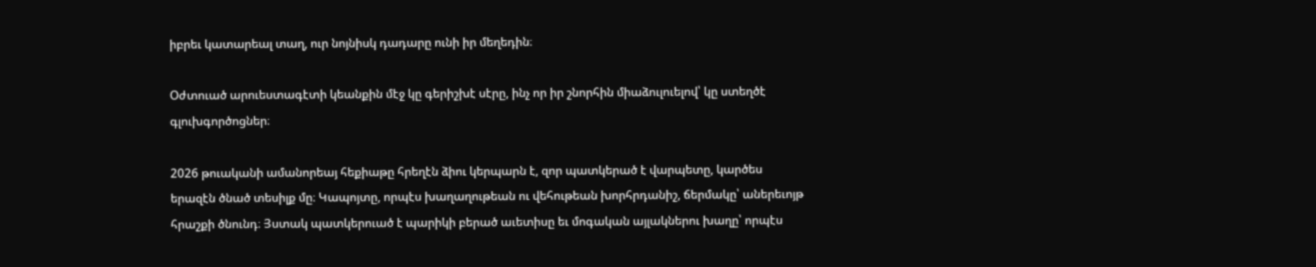իբրեւ կատարեալ տաղ, ուր նոյնիսկ դադարը ունի իր մեղեդին։

Օժտուած արուեստագէտի կեանքին մէջ կը գերիշխէ սէրը, ինչ որ իր շնորհին միաձուլուելով՝ կը ստեղծէ գլուխգործոցներ։

2026 թուականի ամանորեայ հեքիաթը հրեղէն ձիու կերպարն է, զոր պատկերած է վարպետը, կարծես երազէն ծնած տեսիլք մը։ Կապոյտը, որպէս խաղաղութեան ու վեհութեան խորհրդանիշ, ճերմակը՝ աներեւոյթ հրաշքի ծնունդ։ Յստակ պատկերուած է պարիկի բերած աւետիսը եւ մոգական այլակներու խաղը՝ որպէս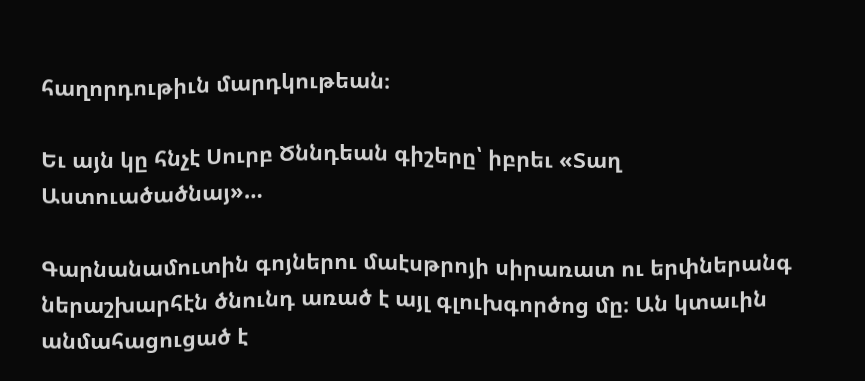հաղորդութիւն մարդկութեան։

Եւ այն կը հնչէ Սուրբ Ծննդեան գիշերը՝ իբրեւ «Տաղ Աստուածածնայ»…

Գարնանամուտին գոյներու մաէսթրոյի սիրառատ ու երփներանգ ներաշխարհէն ծնունդ առած է այլ գլուխգործոց մը։ Ան կտաւին անմահացուցած է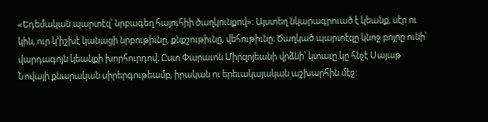«Եդեմական պարտէզ՝ նրբագեղ հայուհիի ծաղկունքով»։ Այստեղ նկարագրուած է կեանք, սէր ու կին, ուր կ՚իշխէ կանացի նրբութիւնը, քնքշութիւնը, վեհութիւնը։ Ծաղկած պարտէզը կնոջ բոյրը ունի՝ վարդագոյն կեանքի խորհուրդով։ Ըստ Փարաւոն Միրզոյեանի վրձնի՝ կտաւը կը հնչէ Սայաթ Նովայի քնարական սիրերգութեամբ, իրական ու երեւակայական աշխարհին մէջ։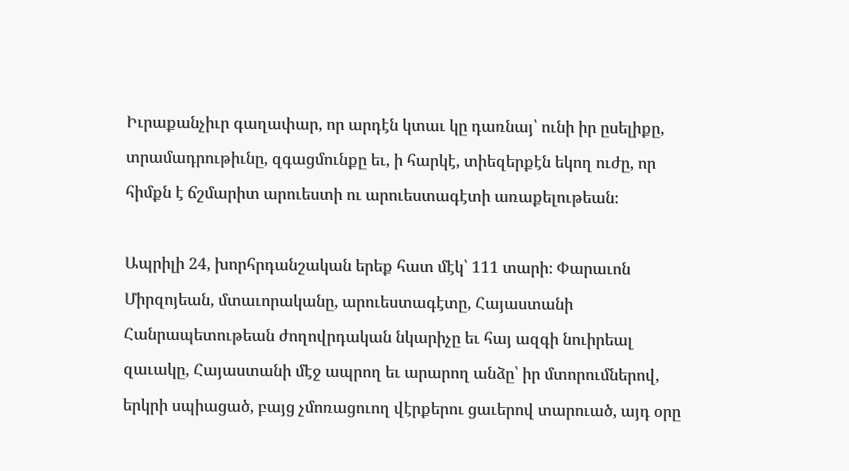Իւրաքանչիւր գաղափար, որ արդէն կտաւ կը դառնայ՝ ունի իր ըսելիքը, տրամադրութիւնը, զգացմունքը եւ, ի հարկէ, տիեզերքէն եկող ուժը, որ հիմքն է ճշմարիտ արուեստի ու արուեստագէտի առաքելութեան։

Ապրիլի 24, խորհրդանշական երեք հատ մէկ՝ 111 տարի։ Փարաւոն Միրզոյեան, մտաւորականը, արուեստագէտը, Հայաստանի Հանրապետութեան ժողովրդական նկարիչը եւ հայ ազգի նուիրեալ զաւակը, Հայաստանի մէջ ապրող եւ արարող անձը՝ իր մտորումներով, երկրի սպիացած, բայց չմոռացուող վէրքերու ցաւերով տարուած, այդ օրը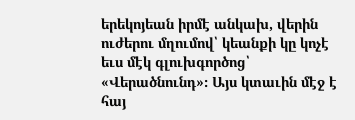երեկոյեան իրմէ անկախ, վերին ուժերու մղումով՝ կեանքի կը կոչէ եւս մէկ գլուխգործոց՝ «Վերածնունդ»։ Այս կտաւին մէջ է հայ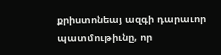քրիստոնեայ ազգի դարաւոր պատմութիւնը, որ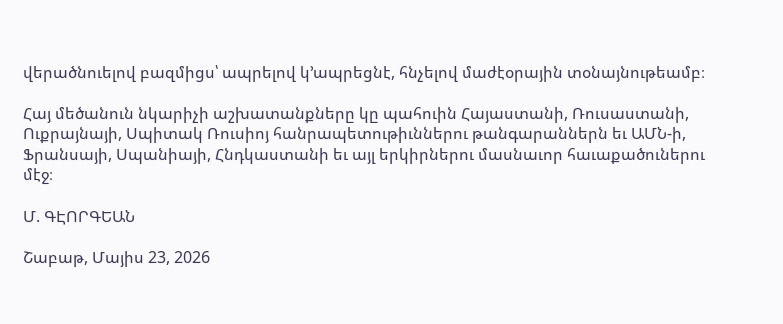վերածնուելով բազմիցս՝ ապրելով կ՚ապրեցնէ, հնչելով մաժէօրային տօնայնութեամբ։

Հայ մեծանուն նկարիչի աշխատանքները կը պահուին Հայաստանի, Ռուսաստանի, Ուքրայնայի, Սպիտակ Ռուսիոյ հանրապետութիւններու թանգարաններն եւ ԱՄՆ-ի, Ֆրանսայի, Սպանիայի, Հնդկաստանի եւ այլ երկիրներու մասնաւոր հաւաքածուներու մէջ։

Մ. ԳԷՈՐԳԵԱՆ

Շաբաթ, Մայիս 23, 2026